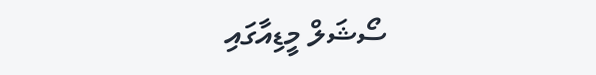ސޯޝަލް މީޑިއާގައި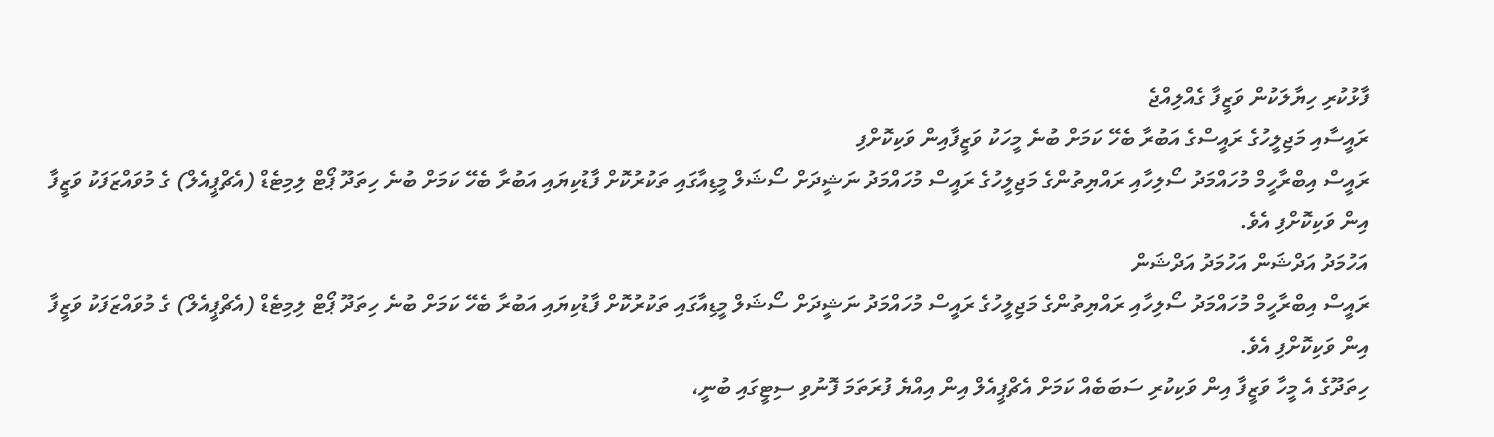ފާޅުކުރި ހިޔާލަކުން ވަޒީފާ ގެއްލިއްޖެ
ރައީސާއި މަޖިލީހުގެ ރައީސްގެ އަބުރާ ބެހޭ ކަމަށް ބުނެ މީހަކު ވަޒީފާއިން ވަކިކޮށްފި
ރައީސް އިބްރާހީމް މުހައްމަދު ސޯލިހާއި ރައްޔިތުންގެ މަޖިލީހުގެ ރައީސް މުހައްމަދު ނަޝީދަށް ސޯޝަލް މީޑިއާގައި ތަކުރުކޮށް ފާޑުކިޔައި އަބުރާ ބެހޭ ކަމަށް ބުނެ ހިތަދޫ ޕޯޓް ލިމިޓެޑް (އެޗްޕީއެލް) ގެ މުވައްޒަފަކު ވަޒީފާ އިން ވަކިކޮށްފި އެވެ.
އަހުމަދު އަދްޝަން އަހުމަދު އަދްޝަން
ރައީސް އިބްރާހީމް މުހައްމަދު ސޯލިހާއި ރައްޔިތުންގެ މަޖިލީހުގެ ރައީސް މުހައްމަދު ނަޝީދަށް ސޯޝަލް މީޑިއާގައި ތަކުރުކޮށް ފާޑުކިޔައި އަބުރާ ބެހޭ ކަމަށް ބުނެ ހިތަދޫ ޕޯޓް ލިމިޓެޑް (އެޗްޕީއެލް) ގެ މުވައްޒަފަކު ވަޒީފާ އިން ވަކިކޮށްފި އެވެ.
ހިތަދޫގެ އެ މީހާ ވަޒީފާ އިން ވަކިކުރި ސަބަބެއް ކަމަށް އެޗްޕީއެލް އިން އިއްޔެ ފުރަތަމަ ފޮނުވި ސިޓީގައި ބުނީ،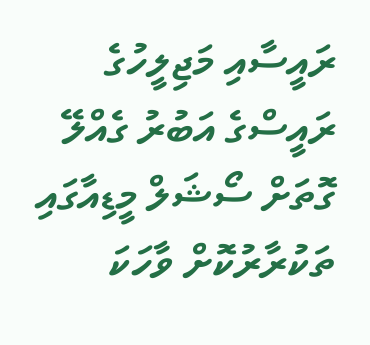ރައީސާއި މަޖިލީހުގެ ރައީސްގެ އަބުރު ގެއްލޭ ގޮތަށް ސޯޝަލް މީޑިއާގައި ތަކުރާރުކޮށް ވާހަކަ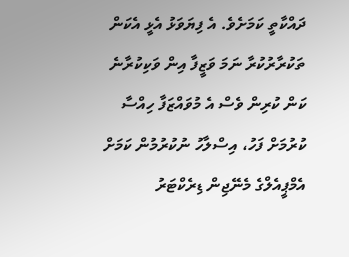ދައްކާތީ ކަމަށެވެ. އެ ފިޔަވަޅު އެޅީ އެކަން ތަކުރާރުކުރާ ނަމަ ވަޒީފާ އިން ވަކިކުރާނެ ކަން ކުރިން ވެސް އެ މުވައްޒަފާ ހިއްސާ ކުރުމަށް ފަހު، އިސްލާހު ނުކުރުމުން ކަމަށް އެމްޕީއެލްގެ މެނޭޖިން ޑިރެކްޓަރު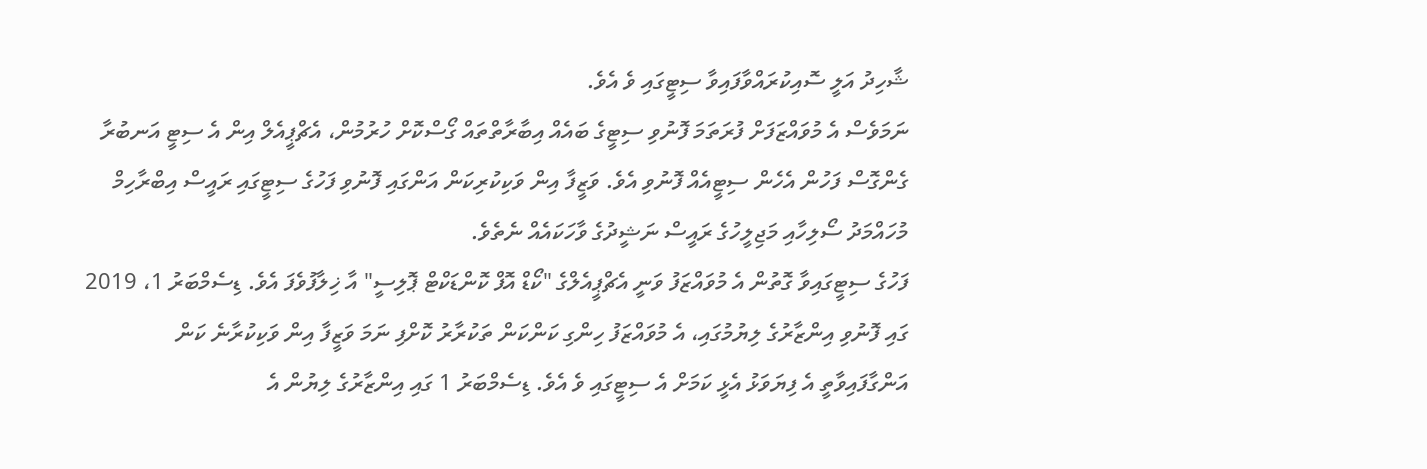ޝާހިދު އަލީ ސޮއިކުރައްވާފައިވާ ސިޓީގައި ވެ އެވެ.
ނަމަވެސް އެ މުވައްޒަފަށް ފުރަތަމަ ފޮނުވި ސިޓީގެ ބައެއް އިބާރާތްތައް ގޯސްކޮށް ހުރުމުން، އެޗްޕީއެލް އިން އެ ސިޓީ އަނބުރާ ގެންގޮސް ފަހުން އެހެން ސިޓީއެއް ފޮނުވި އެވެ. ވަޒީފާ އިން ވަކިކުރިކަން އަންގައި ފޮނުވި ފަހުގެ ސިޓީގައި ރައީސް އިބްރާހިމް މުހައްމަދު ސޯލިހާއި މަޖިލީހުގެ ރައީސް ނަޝީދުގެ ވާހަކައެއް ނެތެވެ.
ފަހުގެ ސިޓީގައިވާ ގޮތުން އެ މުވައްޒަފު ވަނީ އެޗްޕީއެލްގެ "ކޯޑް އޮފް ކޮންޑަކްޓް ޕޮލިސީ" އާ ޚިލާފުވެފަ އެވެ. ޑިސެމްބަރު 1، 2019 ގައި ފޮނުވި އިންޒާރުގެ ލިޔުމުގައި، އެ މުވައްޒަފު ހިންގި ކަންކަން ތަކުރާރު ކޮށްފި ނަމަ ވަޒީފާ އިން ވަކިކުރާނެ ކަން އަންގާފައިވާތީ އެ ފިޔަވަޅު އެޅީ ކަމަށް އެ ސިޓީގައި ވެ އެވެ. ޑިސެމްބަރު 1 ގައި އިންޒާރުގެ ލިޔުން އެ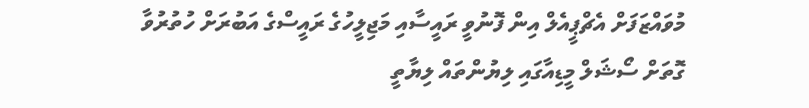މުވައްޒަފަށް އެޗްޕީއެލް އިން ފޮނުވީ ރައީސާއި މަޖިލީހުގެ ރައީސްގެ އަބުރަށް ހުތުރުވާ ގޮތަށް ސޯޝަލް މީޑިއާގައި ލިޔުންތައް ލިޔާތީ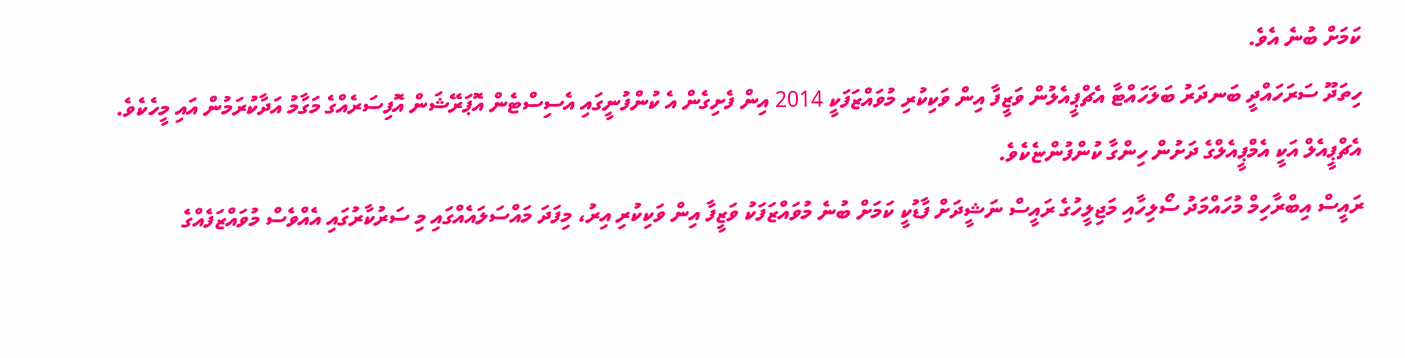ކަމަށް ބުނެ އެވެ.
ހިތަދޫ ސަރަހައްދީ ބަނދަރު ބަލަހައްޓާ އެޗްޕީއެލުން ވަޒީފާ އިން ވަކިކުރި މުވައްޒަފަކީ 2014 އިން ފެށިގެން އެ ކުންފުނީގައި އެސިސްޓެން އޮޕަރޭޝަން އޮފިސަރެއްގެ މަގާމު އަދާކުރަމުން އައި މީހެކެވެ.
އެޗްޕީއެލް އަކީ އެމްޕީއެލްގެ ދަށުން ހިންގާ ކުންފުންޏެކެވެ.
ރައީސް އިބްރާހިމް މުހައްމަދު ސޯލިހާއި މަޖިލީހުގެ ރައީސް ނަޝީދަށް ފާޑުކީ ކަމަށް ބުނެ މުވައްޒަފަކު ވަޒީފާ އިން ވަކިކުރި އިރު، މިފަދަ މައްސަލައެއްގައި މި ސަރުކާރުގައި އެއްވެސް މުވައްޒަފެއްގެ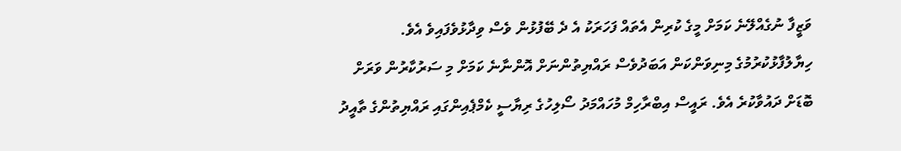ވަޒީފާ ނުގެއްލޭނެ ކަމަށް މީގެ ކުރިން އެތައް ފަހަރަކު އެ ދެ ބޭފުޅުން ވެސް ވިދާޅުވެފައިވެ އެވެ. ހިޔާލުފާޅުކުރުމުގެ މިނިވަންކަން އަބަދުވެސް ރައްޔިތުންނަށް އޮންނާނެ ކަމަށް މި ސަރުކާރުން ވަރަށް ބޮޑަށް ދައުވާކުރެ އެވެ. ރައީސް އިބްރާހިމް މުހައްމަދު ސޯލިހުގެ ރިޔާސީ ކެމްޕެއިންގައި ރައްޔިތުންގެ ތާއީދު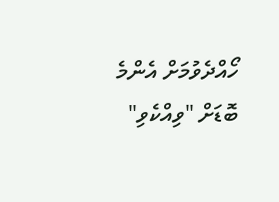ހޯއްދެވުމަށް އެންމެ ބޮޑަށް "ވިއްކެވި"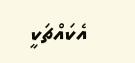އެކައްޗަކީ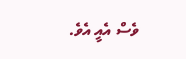ވެސް އެއީ އެވެ.